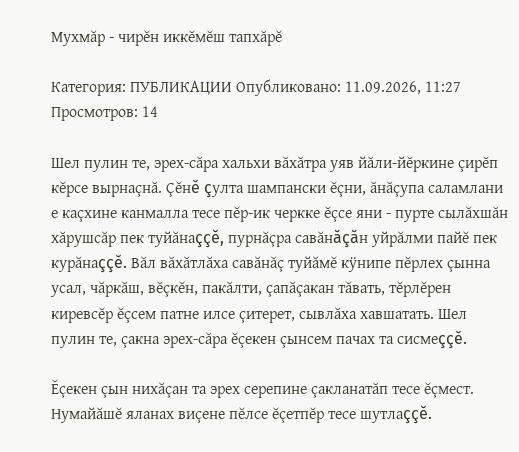Мухмăр - чирĕн иккĕмĕш тапхăрĕ

Категория: ПУБЛИКАЦИИ Опубликовано: 11.09.2026, 11:27 Просмотров: 14

Шел пулин те, эрех-сăра хальхи вăхăтра уяв йăли-йĕркине çирĕп кĕрсе вырнаçнă. Çĕнĕ çулта шампански ĕçни, ăнăçупа саламлани е каçхине канмалла тесе пĕр-ик черкке ĕçсе яни - пурте сылăхшăн хăрушсăр пек туйăнаççĕ, пурнăçра савăнăçăн уйрăлми пайĕ пек курăнаççĕ. Вăл вăхăтлăха савăнăç туйăмĕ кÿнипе пĕрлех çынна усал, чăркăш, вĕçкĕн, пакăлти, çапăçакан тăвать, тĕрлĕрен киревсĕр ĕçсем патне илсе çитерет, сывлăха хавшатать. Шел пулин те, çакна эрех-сăра ĕçекен çынсем пачах та сисмеççĕ.

Ĕçекен çын нихăçан та эрех серепине çакланатăп тесе ĕçмест. Нумайăшĕ яланах виçене пĕлсе ĕçетпĕр тесе шутлаççĕ.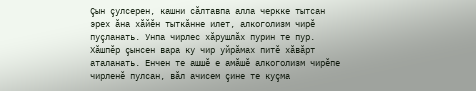Çын çулсерен, кашни сăлтавпа алла черкке тытсан эрех ăна хăйĕн тыткăнне илет, алкоголизм чирĕ пуçланать. Унпа чирлес хăрушлăх пурин те пур. Хăшпĕр çынсен вара ку чир уйрăмах питĕ хăвăрт аталанать. Енчен те ашшĕ е амăшĕ алкоголизм чирĕпе чирленĕ пулсан, вăл ачисем çине те куçма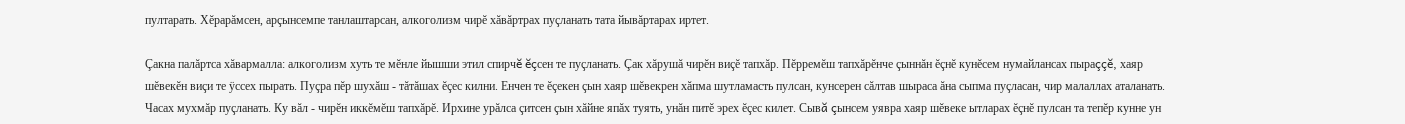пултарать. Хĕрарăмсен, арçынсемпе танлаштарсан, алкоголизм чирĕ хăвăртрах пуçланать тата йывăртарах иртет.

Çакна палăртса хăвармалла: алкоголизм хуть те мĕнле йышши этил спирчĕ ĕçсен те пуçланать. Çак хăрушă чирĕн виçĕ тапхăр. Пĕрремĕш тапхăрĕнче çыннăн ĕçнĕ кунĕсем нумайлансах пыраççĕ, хаяр шĕвекĕн виçи те ÿссех пырать. Пуçра пĕр шухăш - тăтăшах ĕçес килни. Енчен те ĕçекен çын хаяр шĕвекрен хăпма шутламасть пулсан, кунсерен сăлтав шыраса ăна сыпма пуçласан, чир малаллах аталанать. Часах мухмăр пуçланать. Ку вăл - чирĕн иккĕмĕш тапхăрĕ. Ирхине урăлса çитсен çын хăйне япăх туять, унăн питĕ эрех ĕçес килет. Сывă çынсем уявра хаяр шĕвеке ытларах ĕçнĕ пулсан та тепĕр кунне ун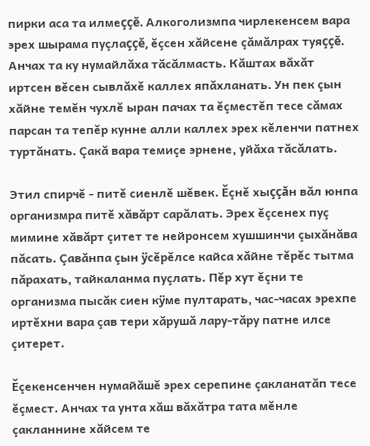пирки аса та илмеççĕ. Алкоголизмпа чирлекенсем вара эрех шырама пуçлаççĕ, ĕçсен хăйсене çăмăлрах туяççĕ. Анчах та ку нумайлăха тăсăлмасть. Кăштах вăхăт иртсен вĕсен сывлăхĕ каллех япăхланать. Ун пек çын хăйне темĕн чухлĕ ыран пачах та ĕçместĕп тесе сăмах парсан та тепĕр кунне алли каллех эрех кĕленчи патнех туртăнать. Çакă вара темиçе эрнене, уйăха тăсăлать.

Этил спирчĕ - питĕ сиенлĕ шĕвек. Ĕçнĕ хыççăн вăл юнпа организмра питĕ хăвăрт сарăлать. Эрех ĕçсенех пуç мимине хăвăрт çитет те нейронсем хушшинчи çыхăнăва пăсать. Çавăнпа çын ÿсĕрĕлсе кайса хăйне тĕрĕс тытма пăрахать, тайкаланма пуçлать. Пĕр хут ĕçни те организма пысăк сиен кÿме пултарать, час-часах эрехпе иртĕхни вара çав тери хăрушă лару-тăру патне илсе çитерет.

Ĕçекенсенчен нумайăшĕ эрех серепине çакланатăп тесе ĕçмест. Анчах та унта хăш вăхăтра тата мĕнле çакланнине хăйсем те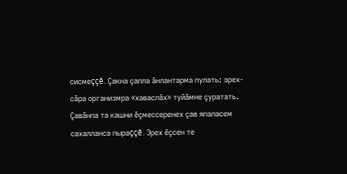сисмеççĕ. Çакна çапла ăнлантарма пулать: эрех-сăра организмра «хаваслăх» туйăмне çуратать. Çавăнпа та кашни ĕçмессеренех çав япаласем сахалланса пыраççĕ. Эрех ĕçсен те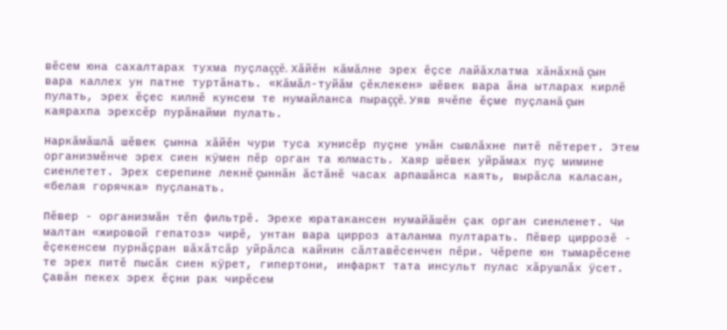вĕсем юна сахалтарах тухма пуçлаççĕ. Хăйĕн кăмăлне эрех ĕçсе лайăхлатма хăнăхнă çын вара каллех ун патне туртăнать. «Кăмăл-туйăм çĕклекен» шĕвек вара ăна ытларах кирлĕ пулать, эрех ĕçес килнĕ кунсем те нумайланса пыраççĕ. Уяв ячĕпе ĕçме пуçланă çын каярахпа эрехсĕр пурăнайми пулать.

Наркăмăшлă шĕвек çынна хăйĕн чури туса хунисĕр пуçне унăн сывлăхне питĕ пĕтерет. Этем организмĕнче эрех сиен кÿмен пĕр орган та юлмасть. Хаяр шĕвек уйрăмах пуç мимине сиенлетет. Эрех серепине лекнĕ çыннăн ăстăнĕ часах арпашăнса каять, вырăсла каласан, «белая горячка» пуçланать.

Пĕвер - организмăн тĕп фильтрĕ. Эрехе юратакансен нумайăшĕн çак орган сиенленет. Чи малтан «жировой гепатоз» чирĕ, унтан вара цирроз аталанма пултарать. Пĕвер циррозĕ - ĕçекенсем пурнăçран вăхăтсăр уйрăлса кайнин сăлтавĕсенчен пĕри. Чĕрепе юн тымарĕсене те эрех питĕ пысăк сиен кÿрет, гипертони, инфаркт тата инсульт пулас хăрушлăх ÿсет. Çавăн пекех эрех ĕçни рак чирĕсем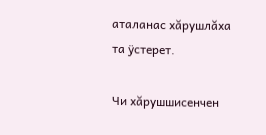аталанас хăрушлăха та ÿстерет.

Чи хăрушшисенчен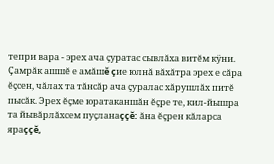тепри вара - эрех ача çуратас сывлăха витĕм кÿни. Çамрăк ашшĕ е амăшĕ çие юлнă вăхăтра эрех е сăра ĕçсен, чăлах та тăнсăр ача çуралас хăрушлăх питĕ пысăк. Эрех ĕçме юратаканшăн ĕçре те, кил-йышра та йывăрлăхсем пуçланаççĕ: ăна ĕçрен кăларса яраççĕ,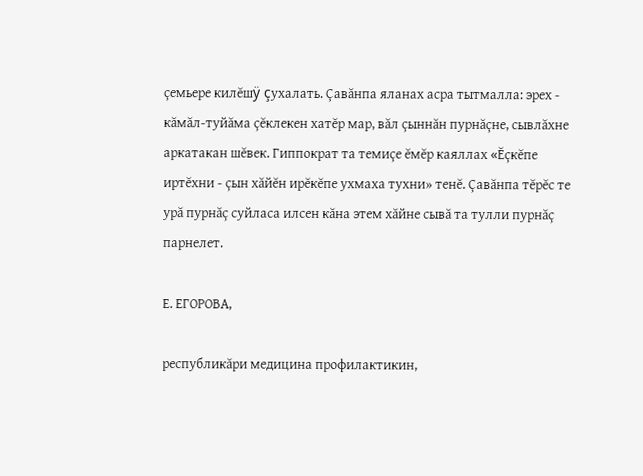çемьере килĕшÿ çухалать. Çавăнпа яланах асра тытмалла: эрех - кăмăл-туйăма çĕклекен хатĕр мар, вăл çыннăн пурнăçне, сывлăхне аркатакан шĕвек. Гиппократ та темиçе ĕмĕр каяллах «Ĕçкĕпе иртĕхни - çын хăйĕн ирĕкĕпе ухмаха тухни» тенĕ. Çавăнпа тĕрĕс те урă пурнăç суйласа илсен кăна этем хăйне сывă та тулли пурнăç парнелет.

Е. ЕГОРОВА,

республикăри медицина профилактикин,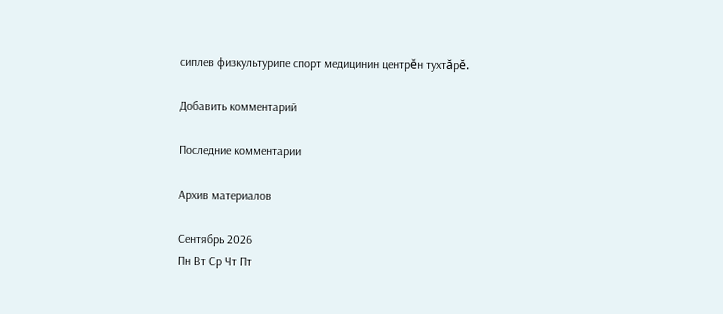сиплев физкультурипе спорт медицинин центрĕн тухтăрĕ.

Добавить комментарий

Последние комментарии

Архив материалов

Сентябрь 2026
Пн Вт Ср Чт Пт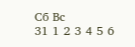Сб Вс
31 1 2 3 4 5 6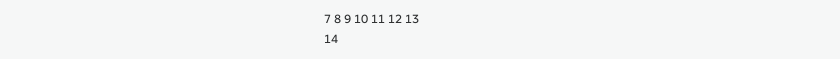7 8 9 10 11 12 13
14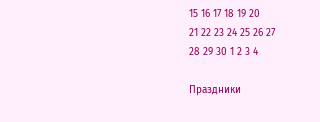15 16 17 18 19 20
21 22 23 24 25 26 27
28 29 30 1 2 3 4

Праздники